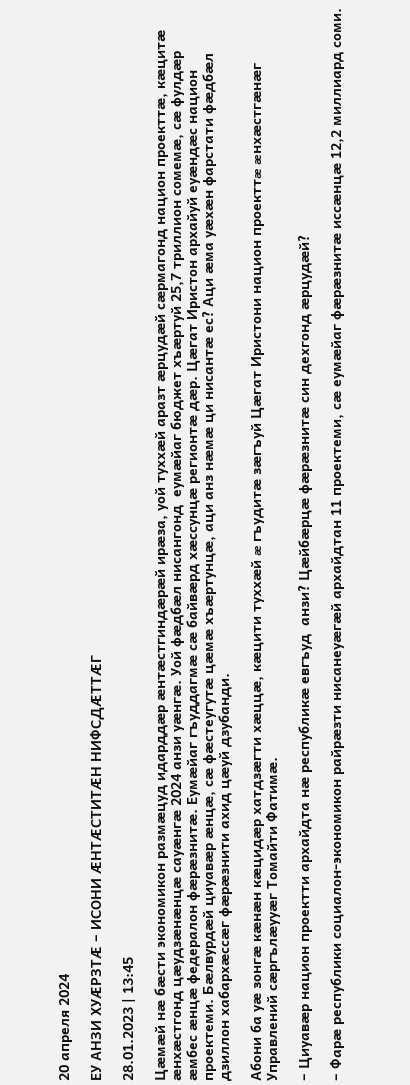20 апреля 2024

ЕУ АНЗИ ХУÆРЗТÆ – ИСОНИ ÆНТÆСТИТÆН НИФСДÆТТÆГ

28.01.2023 | 13:45

Цæмæй нæ бæсти экономикон размæцуд идарддæр æнтæстгиндæрæй ирæза, уой туххæй аразт æрцудæй сæрмагонд национ проекттæ, кæцитæ æнхæстгонд цæудзæнæнцæ сауæнгæ 2024 анзи уæнгæ. Уой фæдбæл нисангонд  еумæйаг бюджет хъæртуй 25,7 триллион сомемæ, сæ фулдæр æмбес æнцæ федералон фæрæзнитæ. Еумæйаг гъуддагмæ сæ байвæрд хæссунцæ регионтæ дæр. Цæгат Иристон архайуй еуæндæс национ проектеми. Бæлвурдæй циуавæр æнцæ, сæ фæстеугутæ цæмæ хъæртунцæ, аци анз нæмæ ци нисантæ ес? Аци æма уæхæн фарстати фæдбæл дзиллон хабархæссæг фæрæзнити ахид цæуй дзубанди.

Абони ба уæ зонгæ кæнæн кæцидæр хатдзæгти хæццæ, кæцити туххæй æ гъудитæ зæгъуй Цæгат Иристони национ проекттæ æнхæстгæнæг Управлений сæргълæууæг Томайти Фатимæ.

– Циуавæр национ проектти архайдта нæ республикæ евгъуд  анзи? Цæйбæрцæ фæрæзнитæ син дехгонд æрцудæй?

– Фарæ республики социалон-экономикон райрæзти нисанеуæгæй архайдтан 11 проектеми, сæ еумæйаг фæрæзнитæ иссæнцæ 12,2 миллиард соми.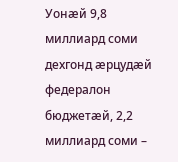Уонæй 9,8 миллиард соми дехгонд æрцудæй федералон бюджетæй, 2,2 миллиард соми –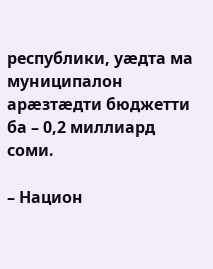республики, уæдта ма муниципалон арæзтæдти бюджетти ба – 0,2 миллиард соми.

– Национ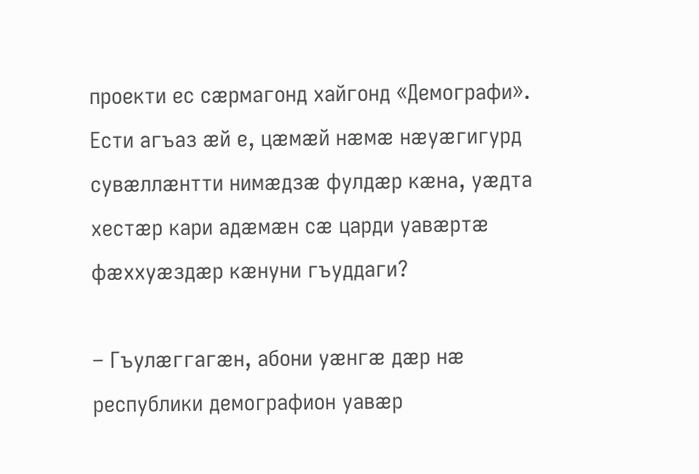проекти ес сæрмагонд хайгонд «Демографи». Ести агъаз æй е, цæмæй нæмæ нæуæгигурд сувæллæнтти нимæдзæ фулдæр кæна, уæдта хестæр кари адæмæн сæ царди уавæртæ фæххуæздæр кæнуни гъуддаги?

– Гъулæггагæн, абони уæнгæ дæр нæ республики демографион уавæр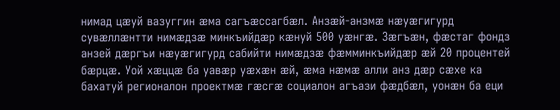нимад цæуй вазуггин æма сагъæссагбæл. Анзæй-анзмæ нæуæгигурд сувæллæнтти нимæдзæ минкъийдæр кæнуй 500 уæнгæ. Зæгъæн, фæстаг фондз анзей дæргъи нæуæгигурд сабийти нимæдзæ фæмминкъийдæр æй 20 процентей бæрцæ. Уой хæццæ ба уавæр уæхæн æй, æма нæмæ алли анз дæр сæхе ка бахатуй регионалон проектмæ гæсгæ социалон агъази фæдбæл, уонæн ба еци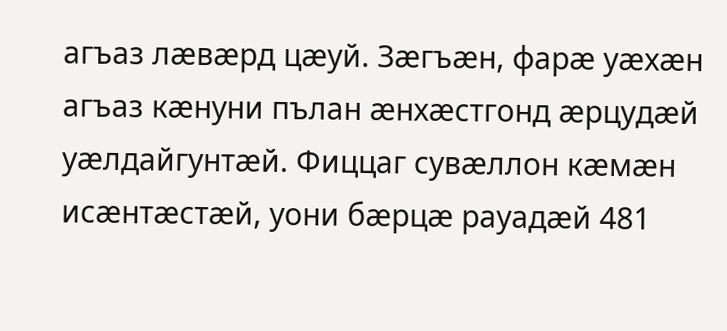агъаз лæвæрд цæуй. Зæгъæн, фарæ уæхæн агъаз кæнуни пълан æнхæстгонд æрцудæй уæлдайгунтæй. Фиццаг сувæллон кæмæн исæнтæстæй, уони бæрцæ рауадæй 481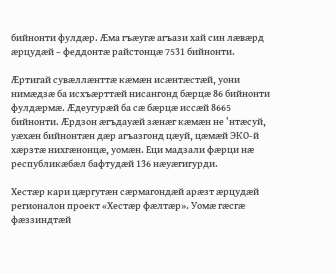бийнонти фулдæр. Æма гъæугæ агъази хай син лæвæрд æрцудæй – феддонтæ райстонцæ 7531 бийнонти.

Æртигай сувæллæнттæ кæмæн исæнтæстæй, уони нимæдзæ ба исхъæрттæй нисангонд бæрцæ 86 бийнонти фулдæрмæ. Æдеугурæй ба сæ бæрцæ иссæй 8665 бийнонти. Æрдзон æгъдауæй зæнæг кæмæн не ’нтæсуй, уæхæн бийнонтæн дæр агъазгонд цæуй, цæмæй ЭКО-й хæрзтæ нихгæнонцæ, уомæн. Еци мадзали фæрци нæ республикæбæл бафтудæй 136 нæуæгигурди.

Хестæр кари цæргутæн сæрмагондæй арæзт æрцудæй регионалон проект «Хестæр фæлтæр». Уомæ гæсгæ фæззиндтæй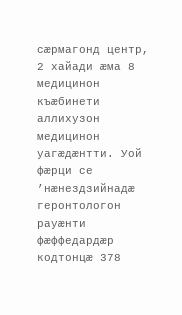сæрмагонд центр, 2 хайади æма 8 медицинон къæбинети аллихузон медицинон уагæдæнтти. Уой фæрци се ’нæнездзийнадæ геронтологон рауæнти фæффедардæр кодтонцæ 378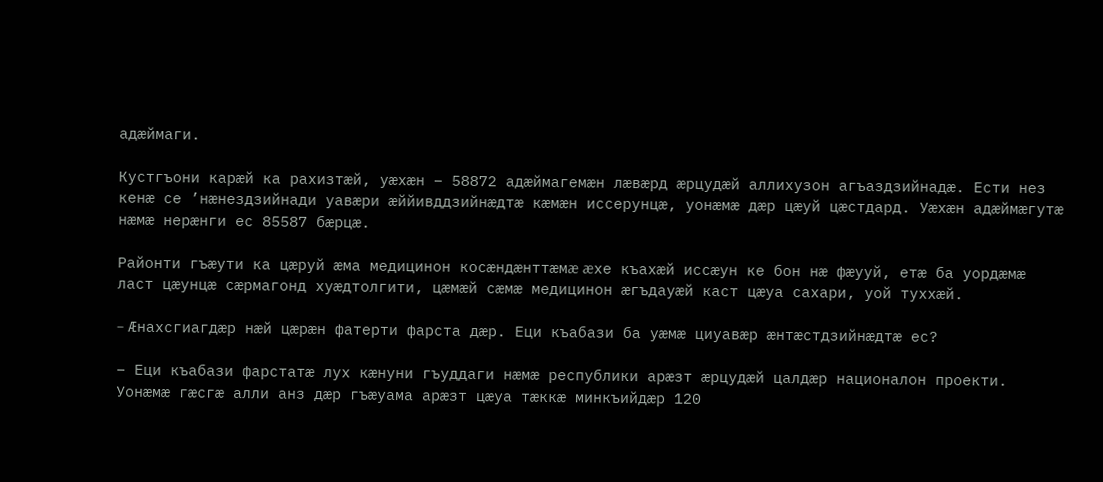адæймаги.

Кустгъони карæй ка рахизтæй, уæхæн – 58872 адæймагемæн лæвæрд æрцудæй аллихузон агъаздзийнадæ. Ести нез кенæ се ’нæнездзийнади уавæри æййивддзийнæдтæ кæмæн иссерунцæ, уонæмæ дæр цæуй цæстдард. Уæхæн адæймæгутæ нæмæ нерæнги ес 85587 бæрцæ.

Районти гъæути ка цæруй æма медицинон косæндæнттæмæ æхе къахæй иссæун ке бон нæ фæууй, етæ ба уордæмæ ласт цæунцæ сæрмагонд хуæдтолгити, цæмæй сæмæ медицинон æгъдауæй каст цæуа сахари, уой туххæй.

– Æнахсгиагдæр нæй цæрæн фатерти фарста дæр. Еци къабази ба уæмæ циуавæр æнтæстдзийнæдтæ ес?

– Еци къабази фарстатæ лух кæнуни гъуддаги нæмæ республики арæзт æрцудæй цалдæр националон проекти. Уонæмæ гæсгæ алли анз дæр гъæуама арæзт цæуа тæккæ минкъийдæр 120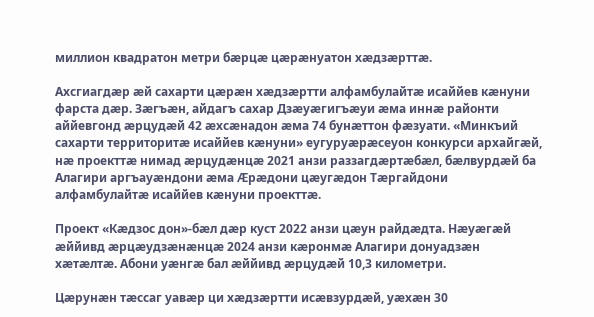миллион квадратон метри бæрцæ цæрæнуатон хæдзæрттæ.

Ахсгиагдæр æй сахарти цæрæн хæдзæртти алфамбулайтæ исаййев кæнуни фарста дæр. Зæгъæн, айдагъ сахар Дзæуæгигъæуи æма иннæ районти аййевгонд æрцудæй 42 æхсæнадон æма 74 бунæттон фæзуати. «Минкъий сахарти территоритæ исаййев кæнуни» еугуруæрæсеуон конкурси архайгæй, нæ проекттæ нимад æрцудæнцæ 2021 анзи раззагдæртæбæл, бæлвурдæй ба Алагири аргъауæндони æма Æрæдони цæугæдон Тæргайдони алфамбулайтæ исаййев кæнуни проекттæ.

Проект «Кæдзос дон»-бæл дæр куст 2022 анзи цæун райдæдта. Нæуæгæй æййивд æрцæудзæнæнцæ 2024 анзи кæронмæ Алагири донуадзæн хæтæлтæ. Абони уæнгæ бал æййивд æрцудæй 10,3 километри.

Цæрунæн тæссаг уавæр ци хæдзæртти исæвзурдæй, уæхæн 30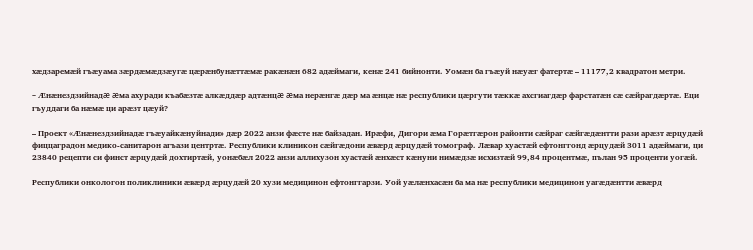хæдзаремæй гъæуама зæрдæмæдзæугæ цæрæнбунæттæмæ ракæнæн 682 адæймаги, кенæ 241 бийнонти. Уомæн ба гъæуй нæуæг фатертæ – 11177,2 квадратон метри.

– Æнæнездзийнадæ æма ахуради къабæзтæ алкæддæр адтæнцæ æма нерæнгæ дæр ма æнцæ нæ республики цæргути тæккæ ахсгиагдæр фарстатæн сæ сæйрагдæртæ. Еци гъуддаги ба нæмæ ци арæзт цæуй?

– Проект «Æнæнездзийнадæ гъæуайкæнуйнади» дæр 2022 анзи фæсте нæ байзадан. Ирæфи, Дигори æма Горæтгæрон районти сæйраг сæйгæдæнтти рази арæзт æрцудæй фиццаградон медико-санитарон агъази центртæ. Республики клиникон сæйгæдони æвæрд æрцудæй томограф. Лæвар хуастæй ефтонггонд æрцудæй 3011 адæймаги, ци 23840 рецепти си финст æрцудæй дохтиртæй, уонæбæл 2022 анзи аллихузон хуастæй æнхæст кæнуни нимæдзæ исхизтæй 99,84 процентмæ, пълан 95 проценти уогæй.

Республики онкологон поликлиники æвæрд æрцудæй 20 хузи медицинон ефтонггарзи. Уой уæлæнхасæн ба ма нæ республики медицинон уагæдæнтти æвæрд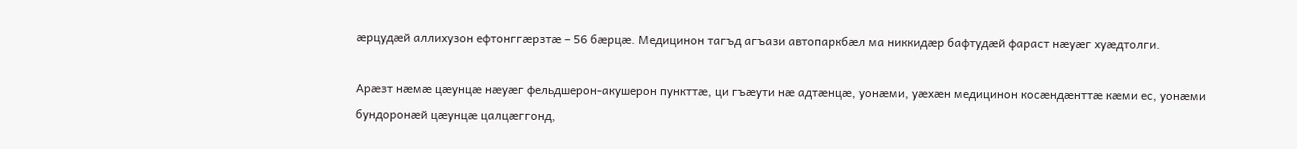æрцудæй аллихузон ефтонггæрзтæ – 56 бæрцæ. Медицинон тагъд агъази автопаркбæл ма никкидæр бафтудæй фараст нæуæг хуæдтолги.

Арæзт нæмæ цæунцæ нæуæг фельдшерон-акушерон пункттæ, ци гъæути нæ адтæнцæ, уонæми, уæхæн медицинон косæндæнттæ кæми ес, уонæми бундоронæй цæунцæ цалцæггонд,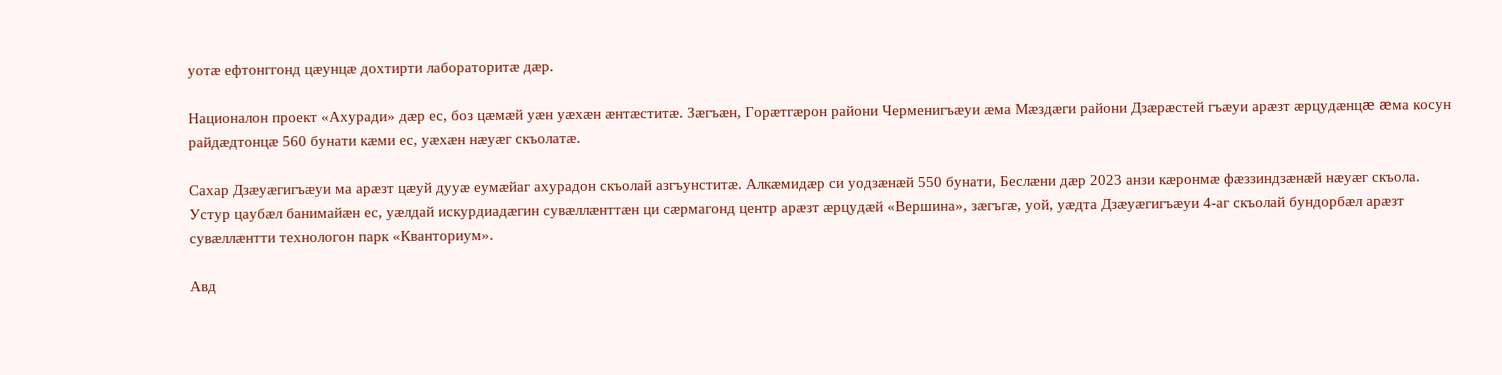уотæ ефтонггонд цæунцæ дохтирти лабораторитæ дæр.

Националон проект «Ахуради» дæр ес, боз цæмæй уæн уæхæн æнтæститæ. Зæгъæн, Горæтгæрон райони Черменигъæуи æма Мæздæги райони Дзæрæстей гъæуи арæзт æрцудæнцæ æма косун райдæдтонцæ 560 бунати кæми ес, уæхæн нæуæг скъолатæ.

Сахар Дзæуæгигъæуи ма арæзт цæуй дууæ еумæйаг ахурадон скъолай азгъунститæ. Алкæмидæр си уодзæнæй 550 бунати, Беслæни дæр 2023 анзи кæронмæ фæззиндзæнæй нæуæг скъола. Устур цаубæл банимайæн ес, уæлдай искурдиадæгин сувæллæнттæн ци сæрмагонд центр арæзт æрцудæй «Вершина», зæгъгæ, уой, уæдта Дзæуæгигъæуи 4-аг скъолай бундорбæл арæзт сувæллæнтти технологон парк «Кванториум».

Авд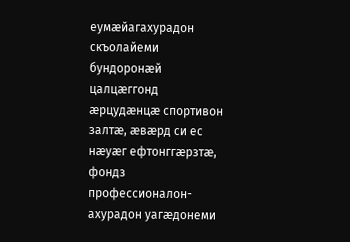еумæйагахурадон скъолайеми бундоронæй цалцæггонд æрцудæнцæ спортивон залтæ, æвæрд си ес нæуæг ефтонггæрзтæ, фондз профессионалон-ахурадон уагæдонеми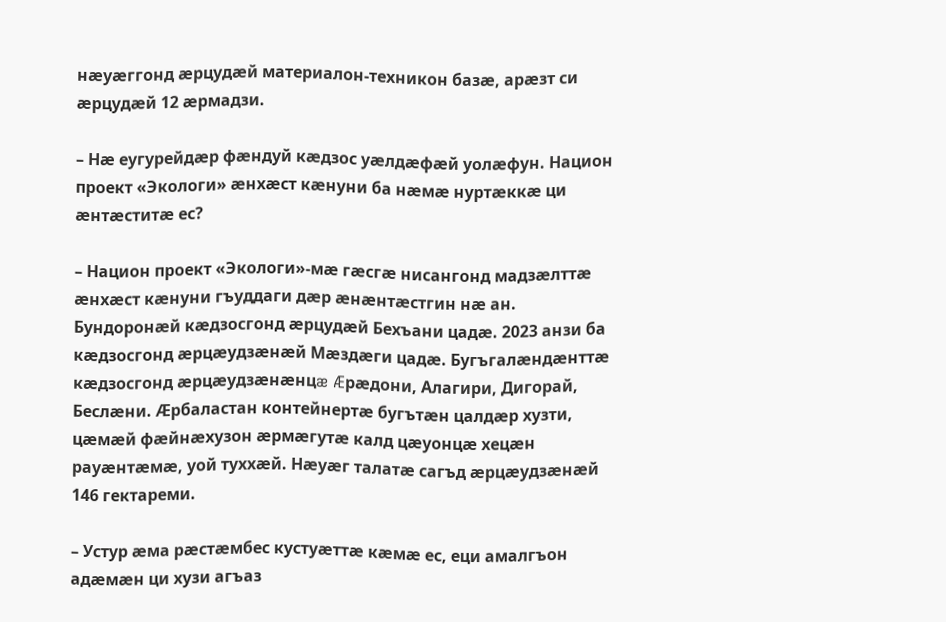нæуæггонд æрцудæй материалон-техникон базæ, арæзт си æрцудæй 12 æрмадзи.

– Нæ еугурейдæр фæндуй кæдзос уæлдæфæй уолæфун. Национ проект «Экологи» æнхæст кæнуни ба нæмæ нуртæккæ ци æнтæститæ ес?

– Национ проект «Экологи»-мæ гæсгæ нисангонд мадзæлттæ æнхæст кæнуни гъуддаги дæр æнæнтæстгин нæ ан. Бундоронæй кæдзосгонд æрцудæй Бехъани цадæ. 2023 анзи ба кæдзосгонд æрцæудзæнæй Мæздæги цадæ. Бугъгалæндæнттæ кæдзосгонд æрцæудзæнæнцæ Æрæдони, Алагири, Дигорай, Беслæни. Æрбаластан контейнертæ бугътæн цалдæр хузти, цæмæй фæйнæхузон æрмæгутæ калд цæуонцæ хецæн рауæнтæмæ, уой туххæй. Нæуæг талатæ сагъд æрцæудзæнæй 146 гектареми.

– Устур æма рæстæмбес кустуæттæ кæмæ ес, еци амалгъон адæмæн ци хузи агъаз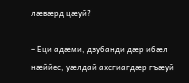лæвæрд цæуй?

– Еци адæми, дзубанди дæр ибæл нæййес, уæлдай ахсгиагдæр гъæуй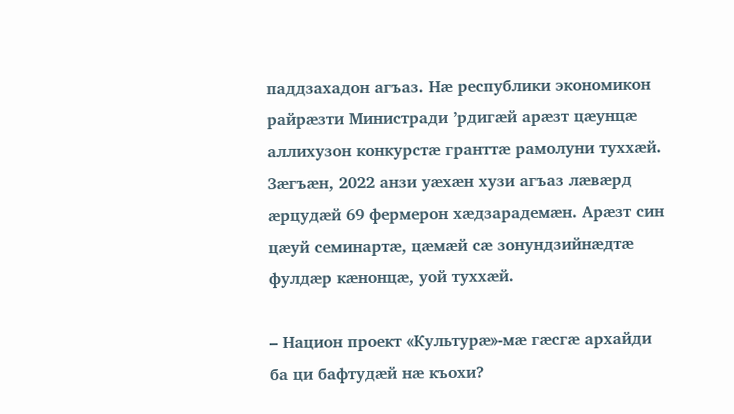паддзахадон агъаз. Нæ республики экономикон райрæзти Министради ’рдигæй арæзт цæунцæ аллихузон конкурстæ гранттæ рамолуни туххæй. Зæгъæн, 2022 анзи уæхæн хузи агъаз лæвæрд æрцудæй 69 фермерон хæдзарадемæн. Арæзт син цæуй семинартæ, цæмæй сæ зонундзийнæдтæ фулдæр кæнонцæ, уой туххæй.

– Национ проект «Культурæ»-мæ гæсгæ архайди ба ци бафтудæй нæ къохи?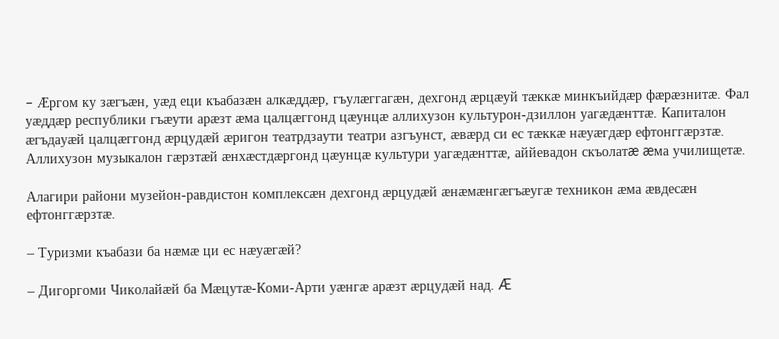– Æргом ку зæгъæн, уæд еци къабазæн алкæддæр, гъулæггагæн, дехгонд æрцæуй тæккæ минкъийдæр фæрæзнитæ. Фал уæддæр республики гъæути арæзт æма цалцæггонд цæунцæ аллихузон культурон-дзиллон уагæдæнттæ. Капиталон æгъдауæй цалцæггонд æрцудæй æригон театрдзаути театри азгъунст, æвæрд си ес тæккæ нæуæгдæр ефтонггæрзтæ. Аллихузон музыкалон гæрзтæй æнхæстдæргонд цæунцæ культури уагæдæнттæ, аййевадон скъолатæ æма училищетæ.

Алагири райони музейон-равдистон комплексæн дехгонд æрцудæй æнæмæнгæгъæугæ техникон æма æвдесæн ефтонггæрзтæ.

– Туризми къабази ба нæмæ ци ес нæуæгæй?

– Дигоргоми Чиколайæй ба Мæцутæ-Коми-Арти уæнгæ арæзт æрцудæй над. Æ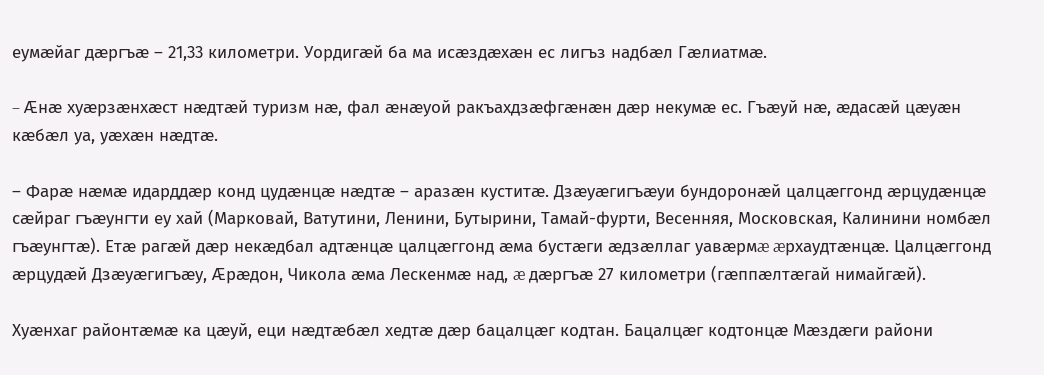еумæйаг дæргъæ – 21,33 километри. Уордигæй ба ма исæздæхæн ес лигъз надбæл Гæлиатмæ.

– Æнæ хуæрзæнхæст нæдтæй туризм нæ, фал æнæуой ракъахдзæфгæнæн дæр некумæ ес. Гъæуй нæ, æдасæй цæуæн кæбæл уа, уæхæн нæдтæ.

– Фарæ нæмæ идарддæр конд цудæнцæ нæдтæ – аразæн куститæ. Дзæуæгигъæуи бундоронæй цалцæггонд æрцудæнцæ сæйраг гъæунгти еу хай (Марковай, Ватутини, Ленини, Бутырини, Тамай-фурти, Весенняя, Московская, Калинини номбæл гъæунгтæ). Етæ рагæй дæр некæдбал адтæнцæ цалцæггонд æма бустæги æдзæллаг уавæрмæ æрхаудтæнцæ. Цалцæггонд æрцудæй Дзæуæгигъæу, Æрæдон, Чикола æма Лескенмæ над, æ дæргъæ 27 километри (гæппæлтæгай нимайгæй).

Хуæнхаг районтæмæ ка цæуй, еци нæдтæбæл хедтæ дæр бацалцæг кодтан. Бацалцæг кодтонцæ Мæздæги райони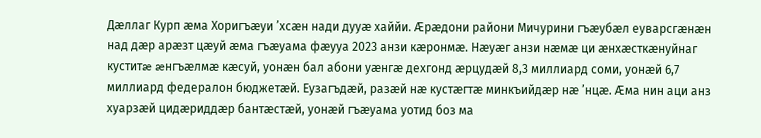Дæллаг Курп æма Хоригъæуи ’хсæн нади дууæ хаййи. Æрæдони райони Мичурини гъæубæл еуварсгæнæн над дæр арæзт цæуй æма гъæуама фæууа 2023 анзи кæронмæ. Нæуæг анзи нæмæ ци æнхæсткæнуйнаг куститæ æнгъæлмæ кæсуй, уонæн бал абони уæнгæ дехгонд æрцудæй 8,3 миллиард соми, уонæй 6,7 миллиард федералон бюджетæй. Еузагъдæй, разæй нæ кустæгтæ минкъийдæр нæ ’нцæ. Æма нин аци анз хуарзæй цидæриддæр бантæстæй, уонæй гъæуама уотид боз ма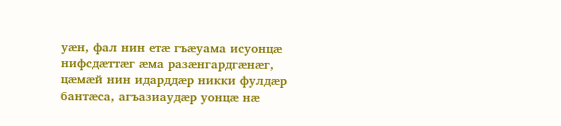уæн, фал нин етæ гъæуама исуонцæ нифсдæттæг æма разæнгардгæнæг, цæмæй нин идарддæр никки фулдæр бантæса, агъазиаудæр уонцæ нæ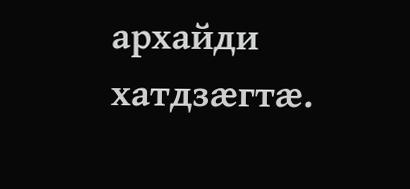архайди хатдзæгтæ.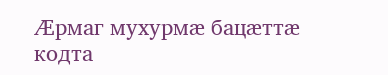Æрмаг мухурмæ бацæттæ кодта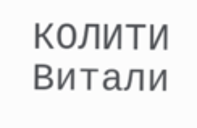КОЛИТИ Витали